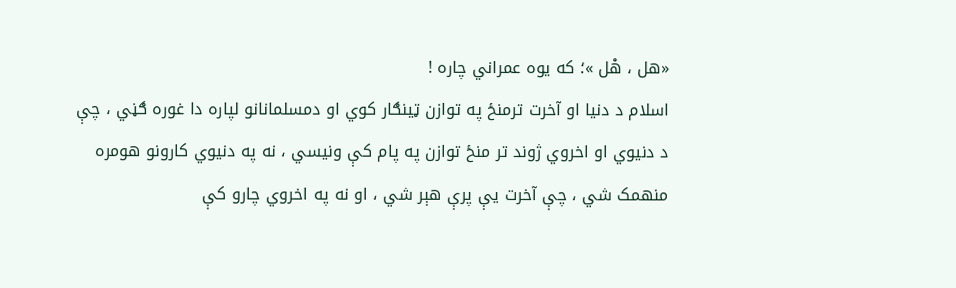«هل ، هْل »؛ که يوه عمراني چاره !
اسلام د دنيا او آخرت ترمنځ په توازن ټينګار کوي او دمسلمانانو لپاره دا غوره ګڼي ، چې د دنیوي او اخروي ژوند تر منځ توازن په پام کې ونيسي ، نه په دنیوي کارونو هومره منهمک شي ، چې آخرت يې پرې هېر شي ، او نه په اخروي چارو کې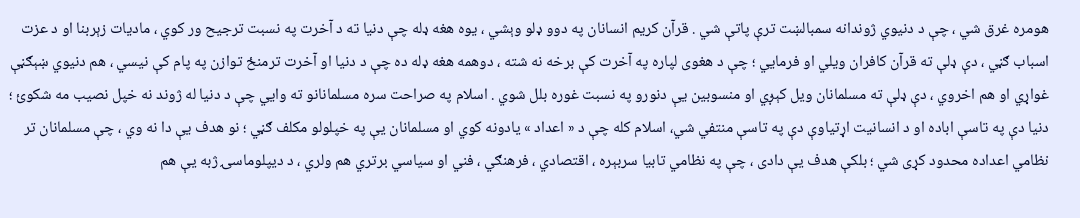هومره غرق شي ، چې د دنیوي ژوندانه سمبالښت ترې پاتې شي . قرآن کریم انسانان په دوو ډلو وېشي ، يوه هغه ډله چې دنيا ته د آخرت په نسبت ترجيح ور کوي ، ماديات زېربنا او د عزت اسباب ګڼي ، دې ډلې ته قرآن کافران ويلي او فرمايي ؛ چې د هغوی لپاره په آخرت کې برخه نه شته ، دوهمه هغه ډله ده چې د دنيا او آخرت ترمنځ توازن په پام کې نيسي ، هم دنیوي ښېګڼې غواړي او هم اخروي ، دې ډلې ته مسلمانان ويل کېږي او منسوبين يې دنورو په نسبت غوره بلل شوي . اسلام په صراحت سره مسلمانانو ته وايي چې د دنيا له ژوند نه خپل نصيب مه شکوئ ؛ دنيا دې په تاسې اباده او د انسانيت اړتياوې دې په تاسې منتفي شي، اسلام کله چې د « اعداد » يادونه کوي او مسلمانان يې په خپلولو مکلف ګڼي ؛ نو هدف يې دا نه وي ، چې مسلمانان تر نظامي اعداده محدود کړی شي ؛ بلکې هدف يې دادی ، چې په نظامي تابيا سربېره ، اقتصادي ، فرهنګي ، فني او سياسي برتري هم ولري ، د ديپلوماسۍ ژبه يې هم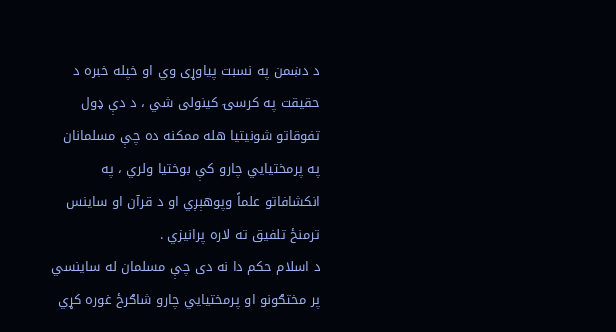د دښمن په نسبت پياوړی وي او خپله خبره د حقيقت په کرسۍ کینولی شي ، د دې ډول تفوقاتو شونيتيا هله ممکنه ده چې مسلمانان په پرمختيايي چارو کې بوختيا ولري ، په انکشافاتو علماً وپوهېږي او د قرآن او ساينس ترمنځ تلفيق ته لاره پرانيزي .
د اسلام حکم دا نه دی چې مسلمان له ساينسي پر مختګونو او پرمختيايي چارو شاګرځ غوره کړي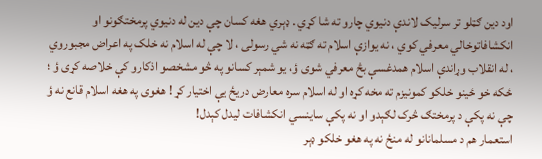اود دين ګټلو تر سرليک لاندې دنیوي چارو ته شا کړي . ډېري هغه کسان چې دين له دنيوي پرمختګونو او انکشافاتوخالي معرفي کوي ، نه يوازې اسلام ته ګټه نه شي رسولی ، لا چې له اسلام نه خلک په اعراض مجبوروي ، له انقلاب وړاندې اسلام همدغسې بڅ معرفي شوی ؤ، يو شمېر کسانو په څو مشخصو اذکارو کې خلاصه کړی ؤ ؛ ځکه خو ځینو خلکو کمونيزم ته مخه کړه او له اسلام سره معارض دريځ يې اختيار کړ ! هغوی په هغه اسلام قانع نه ؤ چې نه پکې د پرمختګ څرک لګېدو او نه پکې ساينسي انکشافات ليدل کېدل!
استعمار هم د مسلمانانو له منځ نه په هغو خلکو ډېر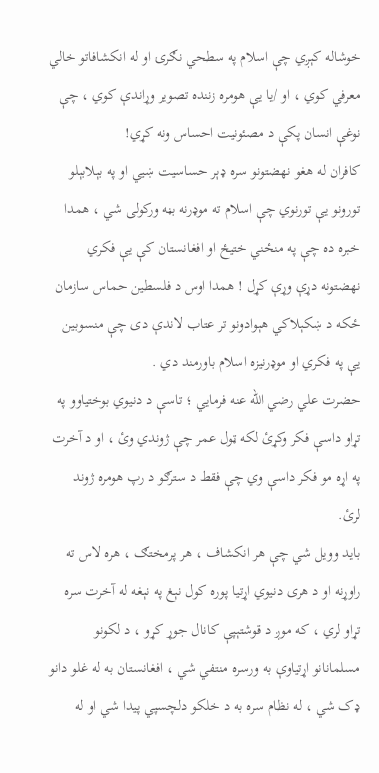خوشاله کېږي چې اسلام په سطحي نګرۍ او له انکشافاتو خالي معرفي کوي ، او /يا يې هومره زننده تصوير وړاندې کوي ، چې نوغې انسان پکې د مصئونيت احساس ونه کړي!
کافران له هغو نهضتونو سره ډېر حساسيت ښيي او په بېلابېلو تورونو يې تورنوي چې اسلام ته موډرنه بڼه ورکولی شي ، همدا خبره ده چې په منځني ختيځ او افغانستان کې يې فکري نهضتونه دړې وړې کړل ! همدا اوس د فلسطين حماس سازمان ځکه د ښکېلاکي هېوادونو تر عتاب لاندې دی چې منسوبين يې په فکري او موډرنيزه اسلام باورمند دي .
حضرت علي رضي الله عنه فرمايي ؛ تاسې د دنيوي بوختياوو په تړاو داسې فکر وکړئ لکه ټول عمر چې ژوندي وئ ، او د آخرت په اړه مو فکر داسې وي چې فقط د سترګو د رپ هومره ژوند لرئ.
بايد وويل شي چې هر انکشاف ، هر پرمختګ ، هره لاس ته راوړنه او د هری دنيوي اړتيا پوره کول نېغ په نېغه له آخرت سره تړاو لري ، که موږ د قوشتېپې کانال جوړ کړو ، د لکونو مسلمانانو اړتياوې به ورسره منتفي شي ، افغانستان به له غلو دانو ډک شي ، له نظام سره به د خلکو دلچسپي پيدا شي او له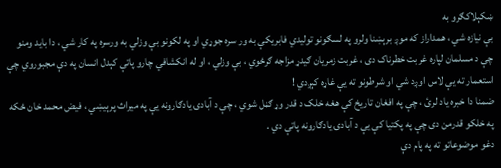ښکېلاکګرو به
بې نيازه شي ، همداراز که موږ برېښنا ولرو په لسګونو توليدي فابريکې به ور سره جوړي او په لکونو بې وزلي به ورسره په کار شي ، دا بايد ومنو چې د مسلمان لپاره غربت خطرناک دی ، غربت زمريان ګيدړ مزاجه ګرځوي ، بې وزلي ، او له انکشافي چارو پاتې کېدل انسان په دې مجبوروي چې استعمار ته يې لاس اوږد شي او شرطونو ته يې غاړه کېږدي !
ضمنا دا خبره ياد لرئ ، چې په افغان تاريخ کې هغه خلک د قدر وړ ګڼل شوي ، چې د آبادۍ يادګارونه يې په ميراث پرېيښي ، فيض محمد خان ځکه په خلکو قدرمن دی چې په پکتيا کې يې د آبادۍ يادګارونه پاتې دي .
دغو موضوعاتو ته په پام دې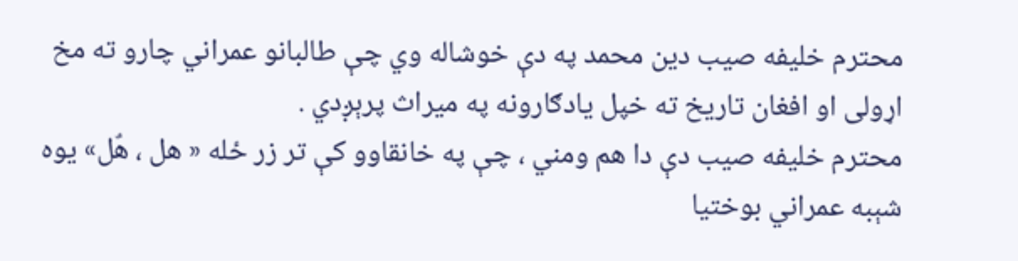محترم خليفه صیب دين محمد په دې خوشاله وي چې طالبانو عمراني چارو ته مخ اړولی او افغان تاريخ ته خپل يادګارونه په ميراث پرېږدي .
محترم خليفه صيب دې دا هم ومني ، چې په خانقاوو کې تر زر ځله « هل ، هٌل» يوه شېبه عمراني بوختيا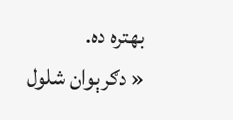بهتره ده.
« دګرېوان شلول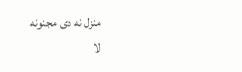منزل نه دی مجنونه
لا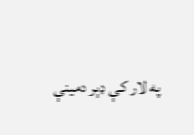په لار کې ډېر دمينې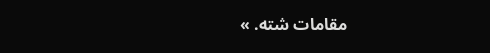مقامات شته. »